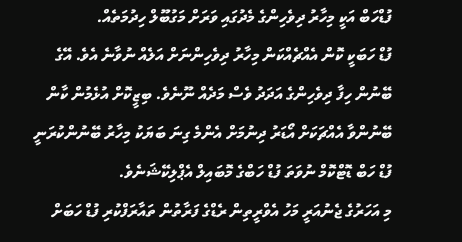ފުޑްހަބް އަކީ މިހާރު ދިވެހިންގެ މެދުގައި ވަރަށް މަގުބޫލް ހިދުމަތެއް.
ފުޑް ހަބަކީ ކޮން އެއްޗެއްކަން މިހާރު ދިވެހިންނަށް އަލެއް ނުވާނެ އެވެ. އޭގެ ބޭނުން ހިފާ ދިވެހިންގެ އަދަދު ވެސް މަދެއް ނޫނެވެ. ބިޒީކޮށް އުޅެމުން ކާން ބޭނުންވާ އެއްޗަކަށް އޯޑަރު ދިނުމަށް އެންމެ ގިނަ ބަޔަކު މިހާރު ބޭނުންކުރަނީ ފުޑް ހަބް ޑޮޓްކޮމް ނުވަތަ ފުޑް ހަބްގެ މޮބައިލް އެޕްލިކޭޝަނެވެ.
މި އަހަރުގެ ޖެނުއަރީ މަހު އެވްރީތިން ރެޑްގެ ފަރާތުން ތައާރަފްކުރި ފުޑް ހަބަށް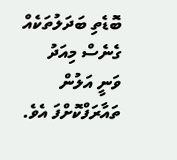ބޮޑެތި ބަދަލުތަކެއް ގެނެސް މިއަދު ވަނީ އަލުން ތައާރަފްކޮށްފަ އެވެ.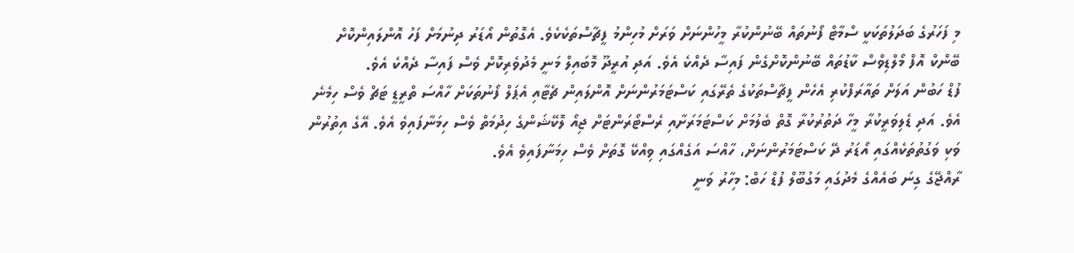މި ފަހަރުގެ ބަދަލުތަކަކީ ސްމާޓް ފޯނުތައް ބޭނުންކުރާ މީހުންނަށް ވަރަށް މުހިންމު ފީޗާސްތަކެކެވެ. އެގޮތުން އޯޑަރު ދިނުމަށް ފަހު އޮންލައިންކޮށް ބޭންކް އޮފް މޯލްޑިވްސް ކާޑުތައް ބޭނުންކޮށްގެން ފައިސާ ދެއްކެ އެވެ. އަދި އުރީދޫ މޮބައިލް މަނީ މެދުވެރިކޮށް ވެސް ފައިސާ ދެއްކެ އެވެ.
ފުޑް ހަބުން އަލަށް ތައާރަފްކުރި އެހެން ފީޗާސްތަކުގެ ތެރޭގައި ކަސްޓަމަރުންނަށް އޮންލައިން ޗެޓާއި އެޕަލް ފޯނުތަކަށް ހާއްސަ ތްރީޑީ ޓަޗް ވެސް ހިމެނެ އެވެ. އަދި ޑެލިވަރީކުރާ މީހާ ދަތުރުކުރާ ގޮތް ބެލުމަށް ކަސްޓަމަރަށާއި ރެސްޓޯރަންޓަށް ޖިއޯ ލޮކޭޝަންގެ ހިދުމަތް ވެސް ހިމަނާފައިވެ އެވެ. އޭގެ އިތުރުން ވަކި ވަގުތުތަކެއްގައި އޯޑަރު ދޭ ކަސްޓަމަރުންނަށް، ހާއްސަ އަގެއްގައި ވިއްކޭ ގޮތަށް ވެސް ހިމަނާފައިވެ އެވެ.
ރާއްޖޭގެ ގިނަ ބައެއްގެ މެދުގައި މަގުބޫލް ފުޑް ހަބް: މިހާރު ވަނީ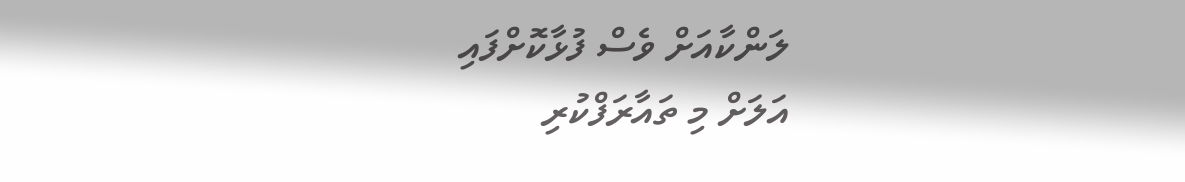ލަންކާއަށް ވެސް ފުޅާކޮށްފައި
އަލަށް މި ތައާރަފްކުރި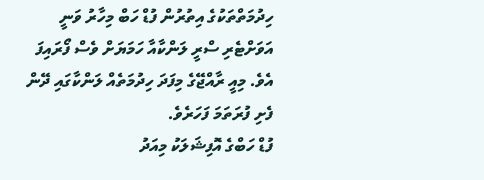ހިދުމަތްތަކުގެ އިތުރުން ފުޑް ހަބް މިހާރު ވަނީ އަވަށްޓެރި ސްރީ ލަންކާއާ ހަމަޔަށް ވެސް ފޯރައިފަ އެވެ. މިއީ ރާއްޖޭގެ މިފަދަ ހިދުމަތެއް ލަންކާގައި ދޭން ފެށި ފުރަތަމަ ފަހަރެވެ.
ފުޑް ހަބްގެ އޮފިޝަލަކު މިއަދު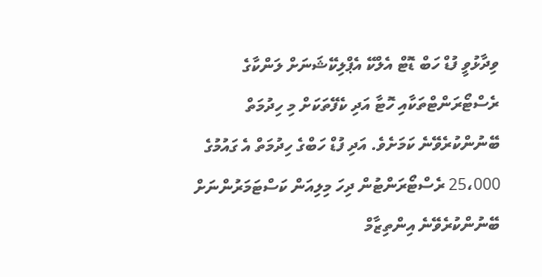ވިދާޅުވީ ފުޑް ހަބް ޑޮޓް އެލްކޭ އެޕްލިކޭޝަނަށް ލަންކާގެ ރެސްޓޯރަންޓްތަކާއި ހޮޓާ އަދި ކެފޭތަކަށް މި ހިދުމަތް ބޭނުންކުރެވޭނެ ކަމަށެވެ. އަދި ފުޑް ހަބްގެ ހިދުމަތް އެ ގައުމުގެ 25،000 ރެސްޓޯރަންޓުން ދިހަ މިލިއަން ކަސްޓަމަރުންނަށް ބޭނުންކުރެވޭނެ އިންތިޒާމް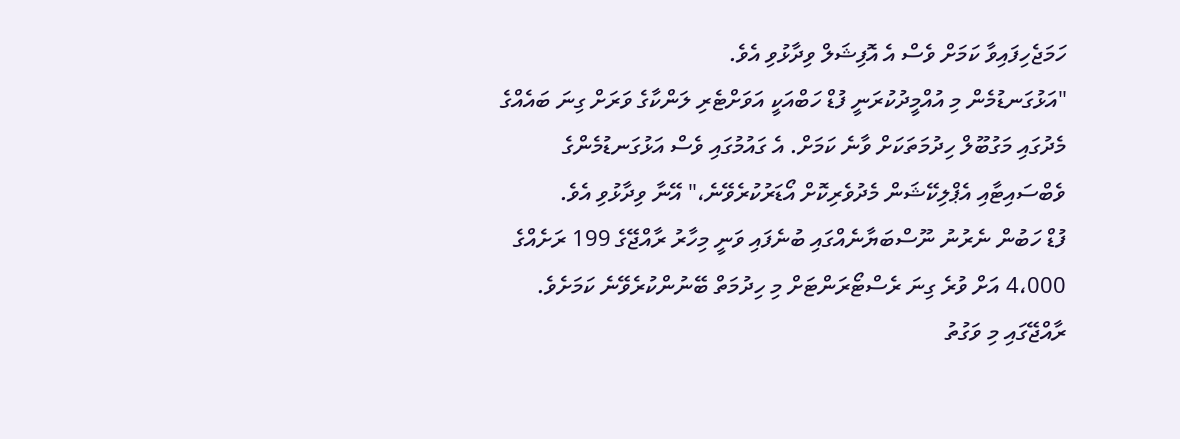ހަމަޖެހިފައިވާ ކަމަށް ވެސް އެ އޮފިޝަލް ވިދާޅުވި އެވެ.
"އަޅުގަނޑުމެން މި އުއްމީދުކުރަނީ ފުޑް ހަބްއަކީ އަވަށްޓެރި ލަންކާގެ ވަރަށް ގިނަ ބައެއްގެ މެދުގައި މަގުބޫލް ހިދުމަތަކަށް ވާނެ ކަމަށް. އެ ގައުމުގައި ވެސް އަޅުގަނޑުމެންގެ ވެބްސައިޓާއި އެޕްލިކޭޝަން މެދުވެރިކޮށް އޯޑަރުކުރެވޭނެ،" އޭނާ ވިދާޅުވި އެވެ.
ފުޑް ހަބުން ނެރުނު ނޫސްބަޔާނެއްގައި ބުނެފައި ވަނީ މިހާރު ރާއްޖޭގެ 199 ރަށެއްގެ 4،000 އަށް ވުރެ ގިނަ ރެސްޓޯރަންޓަށް މި ހިދުމަތް ބޭނުންކުރެވޭނެ ކަމަށެވެ. ރާއްޖޭގައި މި ވަގުތު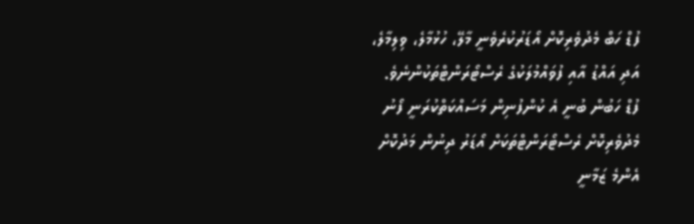ފުޑް ހަބް މެދުވެރިކޮށް އޯޑަރުކުރެވެނީ މާލޭ، ހުޅުމާލެ، ވިލިމާލެ، އަދި އައްޑު އާއި ފުވައްމުލަކުގެ ރެސްޓޯރަންޓްތަކުންނެވެ.
ފުޑް ހަބުން ބުނީ އެ ކުންފުނިން މަސައްކަތްކުރަނީ ފޯނު މެދުވެރިކޮށް ރެސްޓޯރަންޓްތަކަށް އޯޑަރު ދިނުން މަދުކޮށް އެންމެ ޒަމާނީ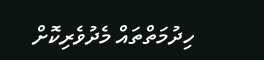ހިދުމަތްތައް މެދުވެރިކޮށް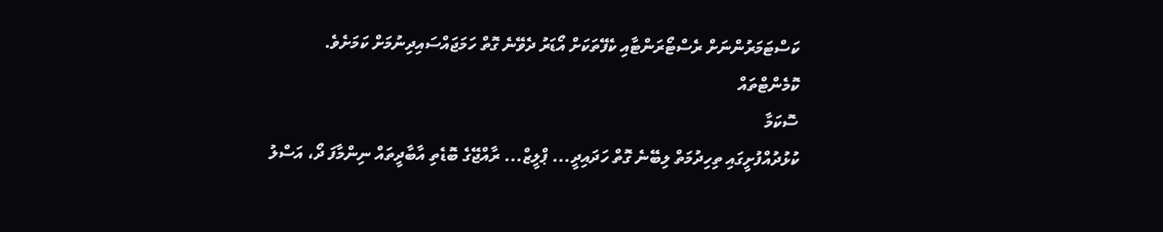ކަސްޓަމަރުންނަށް ރެސްޓޯރަންޓާއި ކެފޭތަކަށް އޯޑަރު ދެވޭނެ ގޮތް ހަމަޖައްސައިދިނުމަށް ކަމަށެވެ.
ކޮމެންޓްތައް
ސޮކަމާ
ކުޅުދުއްފުށީގައި ތިހިދުމަތް ލިބޭނެ ގޮތް ހަދައިދީ... ޕްލީޒް... ރާއްޖޭގެ ބޮޑެތި އާބާދީތައް ނިންމާފަ ދޯ، އަސްލު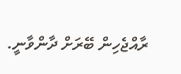ރާއްޖެހިން ބޭރަށް ދާންވާނީ.